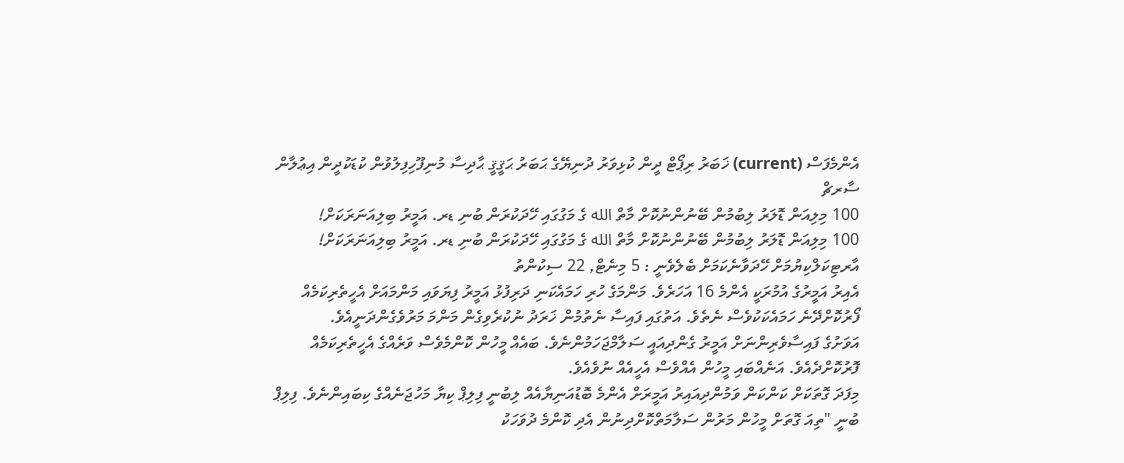އެންމެފަސް (current) ޚަބަރު ރިޕޯޓް ދީން ކުޅިވަރު ދުނިޔޭގެ ޙަބަރު ޙަޤީޤީ ޙާދިސާ މުނިފޫހިފިލުވުން ކުޑަކުދީން އިޢުލާން ސާރޗް
100 މިލިއަން ޑޮލަރު ލިބުމުން ބޭނުންނުކޮށް މާތް الله ގެ މަގުގައި ހޭދަކުރަން ބުނި ޑރ. އަމީރު ބިލިއަނަރަކަށް!
100 މިލިއަން ޑޮލަރު ލިބުމުން ބޭނުންނުކޮށް މާތް الله ގެ މަގުގައި ހޭދަކުރަން ބުނި ޑރ. އަމީރު ބިލިއަނަރަކަށް!
އާރޓިކަލްކިޔުމަށް ހޭދަވާނެކަމަށް ބެލެވެނީ : 5 މިނެޓް, 22 ސިކުންތު
އެއިރު އަމީރުގެ އުމުރަކީ އެންމެ 16 އަހަރެވެ. މަންމަގެ ހުރި ހަމައެކަނި ދަރިފުޅު އަމީރު ފިޔަވައި މަންމައަށް އެހީތެރިކަމެއް ފޯރުކޮށްދޭނެ ހަމައެކަކުވެސް ނެތެވެ. އަތުގައި ފައިސާ ނެތުމުން ޚަރަދު ނުކުރެވިގެން މަންމަ މަރުވެގެންދަނީއެވެ.
އަވަށުގެ ފައިސާވެރިންނަށް އަމީރު ގެންދިއައީ ސަލާމްޖަހަމުންނެވެ. ބައެއް މީހުން ކޮންމެވެސް ވަރެއްގެ އެހީތެރިކަމެއް ފޮރުކޮށްދެއެވެ. އަނެއްބައި މީހުން އެއްވެސް އެހީއެއް ނުވެއެވެ.
މިފަދަ ގޮތަކަށް ކަންކަން ވަމުންދިއައިރު އަމީރަށް އެންމެ ބޮޑުއަނިޔާއެއް ލިބުނީ ފިލިޕް ކިޔާ މަހުޖަނެއްގެ ކިބައިންނެވެ. ފިލިޕް ބުނީ "ތިއަ ގޮތަށް މީހުން މަރުން ސަލާމަތްކޮށްދިނުން އެދި ކޮންމެ ދުވަހަކު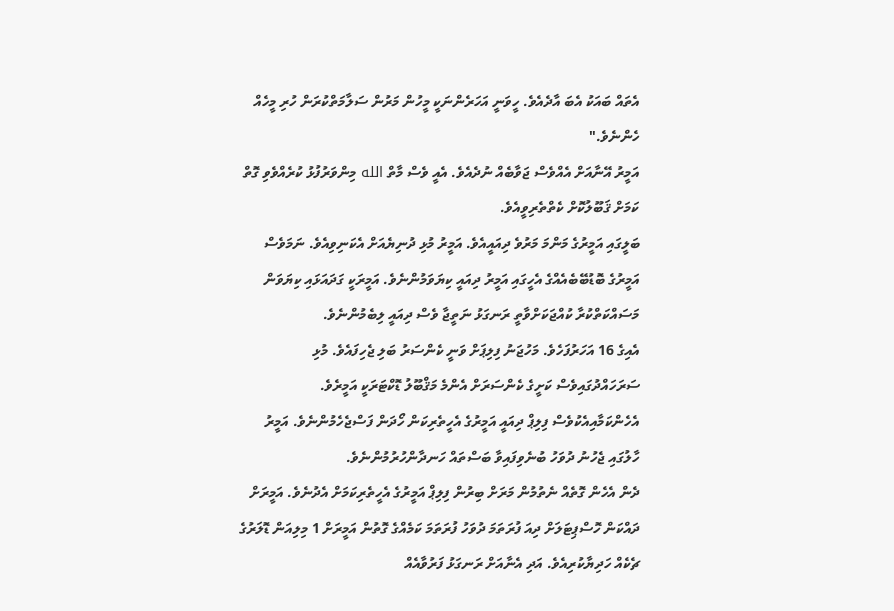އެތައް ބައަކު އެބަ އާދެއެވެ. ހީވަނީ އަހަރެންނަކީ މީހުން މަރުން ސަލާމަތްކުރަން ހުރި މީހެއް ހެންނެވެ."
އަމީރު އޭނާއަށް އެއްވެސް ޖަވާބެއް ނުދެއެވެ. އެއީ ވެސް މާތް الله މިންވަރުފުޅު ކުރެއްވެވި ގޮތް ކަމަށް ޤަބޫލުކޮށް ކެތްތެރިވީއެވެ.
ބަލީގައި އަމީރުގެ މަންމަ މަރުވެ ދިއައީއެވެ. އަމީރު މުޅި ދުނިޔެއަށް އެކަނިވިއެވެ. ނަމަވެސް އަމީރުގެ ބޮޑުބޭބެއެއްގެ އެހީގައި އަމީރު ދިއައީ ކިޔަވަމުންނެވެ. އަމީރަކީ ގަދައަޅައި ކިޔަވަން މަސައްކަތްކުރާ ކުއްޖަކަށްވާތީ ރަނގަޅު ނަތީޖާ ވެސް ދިއައީ ލިބެމުންނެވެ.
އެއިގެ 16 އަހަރުފަހެވެ. މަހުޖަނު ފިލިޕަށް ވަނީ ކެންސަރު ބަލި ޖެހިފައެވެ. މުޅި ސަރަހައްދުގައިވެސް ކަށީގެ ކެންސަރަށް އެންމެ މަޤްބޫލު ޑޮކްޓަރަކީ އަމީރެވެ. އެހެންކަމާއިއެކުވެސް ފިލިޕް ދިއައީ އަމީރުގެ އެހީތެރިކަން ހޯދަން ފަސްޖެހެމުންނެވެ. އަމީރު ހާލުގައި ޖެހުނު ދުވަހު ބުނެވިފައިވާ ބަސްތައް ހަނދާންހުރުމުންނެވެ.
ދެން އެހެން ގޮތެއް ނެތުމުން މަރަށް ބިރުން ފިލިޕް އަމީރުގެ އެހީތެރިކަމަށް އެދުނެވެ. އަމީރަށް ދައްކަން ހޮސްޕިޓަލަށް ދިއަ ފުރަތަމަ ދުވަހު ފުރަތަމަ ކަމެއްގެ ގޮތުން އަމީރަށް 1 މިލިއަން ޑޮލަރުގެ ޗެކެއް ހަދިޔާކުރިއެވެ. އަދި އެނާއަށް ރަނގަޅު ފަރުވާއެއް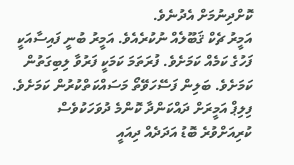ކޮށްދިނުމަށް އެދުނެވެ.
އަމީރު ޗެކް ޤަބޫލެއް ނުކުރެއެވެ. އަމީރު ބުނީ ފައިސާއަކީ ފަހުގެ ކަމެއް ކަމަށެވެ. ފުރަތަމަ ކަމަކީ ފަރުވާ ލިބިގަތުން ކަމަށެވެ. ބަލިން ފަސޭހަވޭތޯ މަސައްކަތްކުރުން ކަމަށެވެ.
ފިލިޕް އަމީރަށް ދައްކަންދާ ކޮންމެ ދުވަހަކުވެސް ކުރިއަށްވުރެ ބޮޑު އަދަދެއް ދިއައީ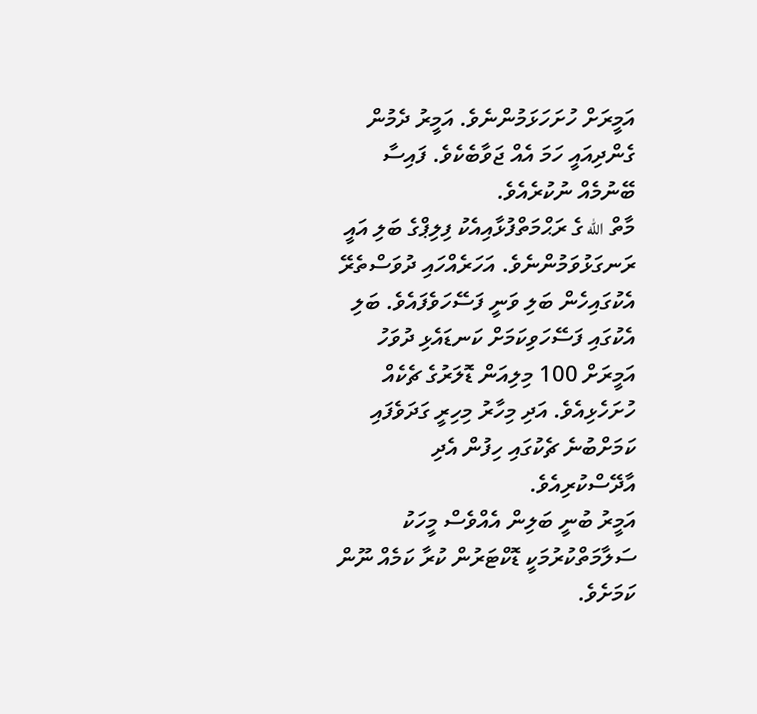އަމީރަށް ހުށަހަޅަމުންނެވެ. އަމީރު ދެމުން ގެންދިއައީ ހަމަ އެއް ޖަވާބެކެވެ. ފައިސާ ބޭނުމެއް ނުކުރެއެވެ.
މާތް الله ގެ ރަޙްމަތްފުޅާއިއެކު ފިލިޕްގެ ބަލި އައީ ރަނގަޅުވަމުންނެވެ. އަހަރެއްހައި ދުވަސްތެރޭ އެކުގައިހެން ބަލި ވަނީ ފަސޭހަވެފައެވެ. ބަލި އެކުގައި ފަސޭހަވިކަމަށް ކަނޑައެޅި ދުވަހު އަމީރަށް 100 މިލިއަން ޑޮލަރުގެ ޗެކެއް ހުށަހެޅިއެވެ. އަދި މިހާރު މިހިރީ ގަދަވެފައި ކަމަށްބުނެ ޗެކުގައި ހިފުން އެދި އާދޭސްކުރިއެވެ.
އަމީރު ބުނީ ބަލިން އެއްވެސް މީހަކު ސަލާމަތްކުރުމަކީ ޑޮކްޓަރުން ކުރާ ކަމެއް ނޫން ކަމަށެވެ.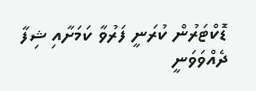ޑޮކްޓަރުން ކުރަނީ ފަރުވާ ކަމަށާއި ޝިފާ ދެއްވަވަނީ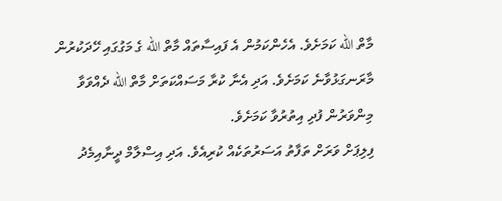މާތް الله ކަމަށެވެ. އެހެންކަމުން އެ ފައިސާތައް މާތް الله ގެ މަގުގައި ހޭދަކުރުން މާރަނގަޅުވާނެ ކަމަށެވެ. އަދި އެނާ ކުރާ މަސައްކަތަށް މާތް الله ދެއްވަވާ މިންވަރުން ފުދި އިތުރުވާ ކަމަށެވެ.
ފިލިޕަށް ވަރަށް ތަފާތު އަސަރުތަކެއް ކުރިއެވެ. އަދި އިސްލާމް ދީނާއިމެދު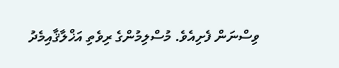ވިސްނަން ފެށިއެވެ. މުސްލިމުންގެ ރިވެތި އަޚްލާޤާއިމެދު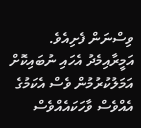ވިސްނަން ފެށިއެވެ. އަމީރާއިމެދު އެހައި ނުބައިކޮށް އަމަލުކުރުމުން ވެސް އެކަމުގެ އެއްވެސް ވާހަކައެއްވެސް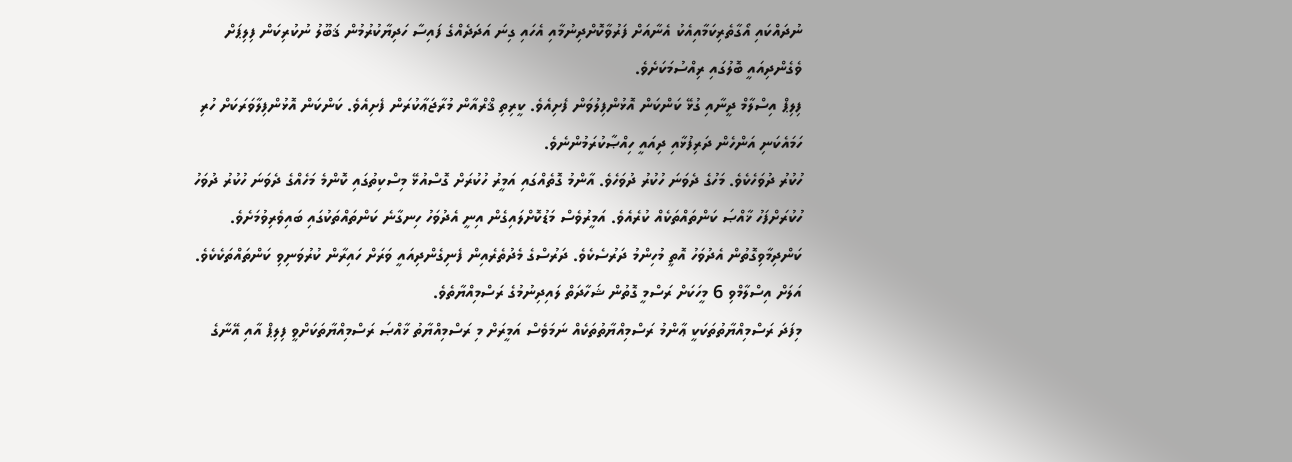ނުދައްކައި އޯގާތެރިކަމާއިއެކު އެނާއަށް ފަރުވާކޮށްދިނުމާއި އެހައި ގިނަ އަދަދެއްގެ ފައިސާ ހަދިޔާކުރުމުން ޤަބޫލު ނުކުރިކަން ފިލިޕަށް ވެގެންދިއައީ ބޮލުގައި ރިއްސުމަކަށެވެ.
ފިލިޕް އިސްލާމް ދީނާއި ގުޅޭ ކަންކަން އޮޅުންފިލުވަން ފެށިއެވެ. ކީރިތި ޤްރްއާން މުރާޖަޢާކުރަން ފެށިއެވެ. ކަންކަން އޮޅުންފިލާވަރަކަށް ހުރި ހަމައެކަނި އަންހެން ދަރިފުޅާއި ދިއައީ ހިއްޞާކުރަމުންނެވެ.
ހުކުރު ދުވަހެކެވެ. މަހުގެ ދެވަނަ ހުކުރު ދުވަހެވެ. އާންމު ގޮތެއްގައި އަމީރު ހުކުރަށް ގޮސްއުޅޭ މިސްކިތުގައި ކޮންމެ މަހެއްގެ ދެވަނަ ހުކުރު ދުވަހު ހުކުރަށްފަހު ޚާއްޞަ ކަންތައްތަކެއް ކުރެއެވެ. އަމީރުވެސް މަޑުކޮށްލައިގެން އިނީ އެދުވަހު ހިނގާނެ ކަންތައްތަކުގައި ބައިވެރިވުމަށެވެ.
ކަންދިމާވިގޮތުން އެދުވަހު އޮތީ މުހިންމު ދަރުސެކެވެ. ދަރުސްގެ މެދުތެރެއިން ފެނިގެންދިއައީ ވަރަށް ހައިރާން ކުރުވަނިވި ކަންތައްތަކެކެވެ. އަލަށް އިސްލާމްވި 6 މީހަކަށް ރަސްމީ ގޮތުން ޝަހާދަތް ލައިދިނުމުގެ ރަސްމިއްޔާތެވެ.
މިފަދަ ރަސްމިއްޔާތުތަކަކީ ޢާންމު ރަސްމިއްޔާތުތަކެއް ނަމަވެސް އަމީރަށް މި ރަސްމިއްޔާތު ޚާއްޞަ ރަސްމިއްޔާތަކަށްވީ ފިލިޕް އާއި އޭނާގެ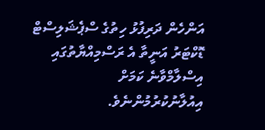އަންހެން ދަރިފުޅު ހިތުގެ ސްޕެޝަލިސްޓް ޑޮކްޓަރު އަނީތާ އެ ރަސްމިއްޔާތުގައި އިސްލާމްވާނެ ކަމަށް އިއުލާނުކުރުމުންނެވެ.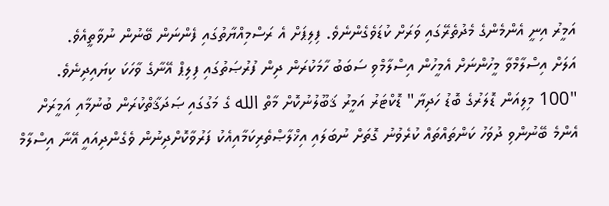އަމީރު އިނީ އެންމެންގެ މެދުތެރޭގައި ވަރަށް ކުޑަވެގެންނެވެ. ފިލިޕަށް އެ ރަސްމިއްޔާތުގައި ފެންނަން ބޭނުން ނުވާތީއެވެ.
އަލަށް އިސްލާމްވާ މީހުންނަށް އެމީހުން އިސްލާމްވި ސަބަބު ހާމަކުރަން ދިން ފުރުޞަތުގައި ފިލިޕް އޭނާގެ ވާހަކަ ކިޔައިދިނެވެ. "100 މިލިއަން ޑޮލަރުގެ ބޮޑު ހަދިޔާ" ޑޮކްޓަރު އަމީރު ޤަބޫލުނުކޮށް މާތް الله ގެ މަގުގައި ޞަދަޤާތްކުރަން ބުނުމާއި އަމީރަށް އެންމެ ބޭނުންވި ދުވަހު ކަންތައްތައް ކުރެވުނު ގޮތަށް ނުބަލައި އިޚްލާޞްތެރިކަމާއިއެކު ފަރުވާކޮށްދިނުން ވެގެންދިއައީ އޭނާ އިސްލާމް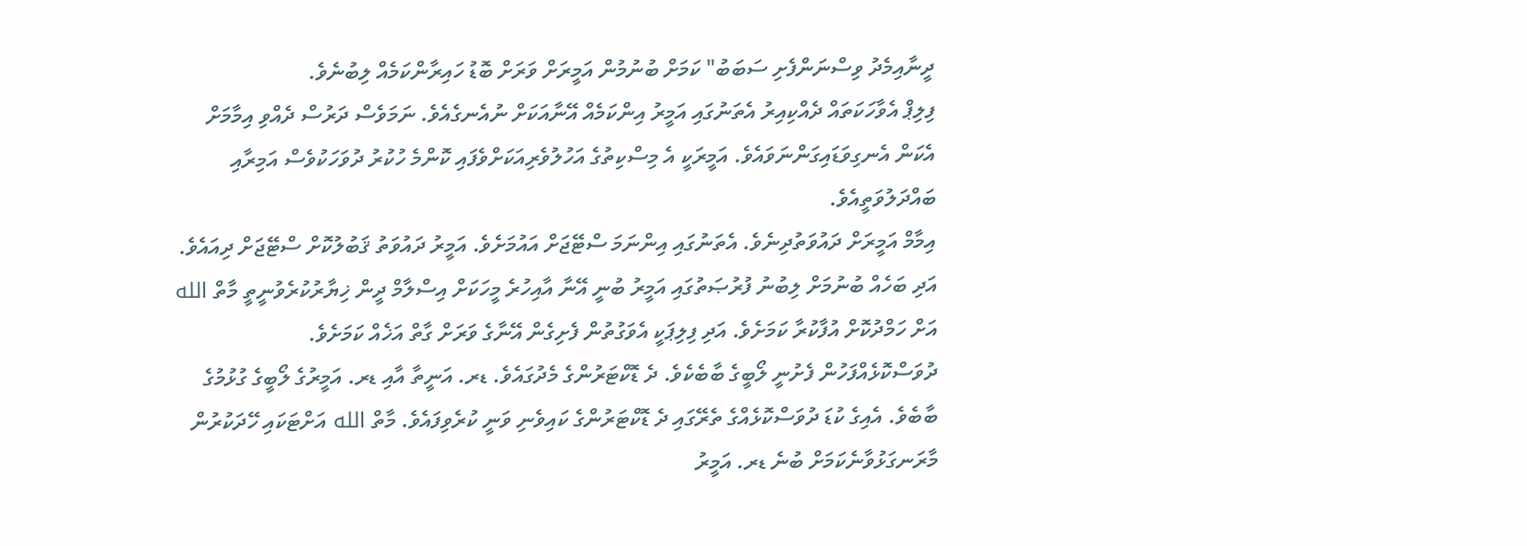ދީނާއިމެދު ވިސްނަންފެށި ސަބަބު" ކަމަށް ބުނުމުން އަމީރަށް ވަރަށް ބޮޑު ހައިރާންކަމެއް ލިބުނެވެ.
ފިލިޕް އެވާހަކަތައް ދެއްކިއިރު އެތަނުގައި އަމީރު އިންކަމެއް އޭނާއަކަށް ނުއެނގެއެވެ. ނަމަވެސް ދަރުސް ދެއްވި އިމާމަށް އެކަން އެނގިވަޑައިގަންނަވައެވެ. އަމީރަކީ އެ މިސްކިތުގެ އަހުލުވެރިއަކަށްވެފައި ކޮންމެ ހުކުރު ދުވަހަކުވެސް އަމިރާއި ބައްދަލުވަތީއެވެ.
އިމާމް އަމީރަށް ދައުވަތުދިނެވެ. އެތަނުގައި އިންނަމަ ސްޓޭޖަށް އައުމަށެވެ. އަމީރު ދައުވަތު ޤަބުލުކޮށް ސްޓޭޖަށް ދިއައެވެ. އަދި ބަހެއް ބުނުމަށް ލިބުނު ފުރުޞަތުގައި އަމީރު ބުނީ އޭނާ އާއިހުރެ މީހަކަށް އިސްލާމް ދީން ޚިޔާރުކުރެވުނީތީ މާތް الله އަށް ހަމްދުކޮށް އުފާކުރާ ކަމަށެވެ. އަދި ފިލިޕަކީ އެވަގުތުން ފެށިގެން އޭނާގެ ވަރަށް ގާތް އަޚެއް ކަމަށެވެ.
ދުވަސްކޮޅެއްފަހުން ފެށުނީ ލޯބީގެ ބާބެކެވެ. ދެ ޑޮކްޓަރުންގެ މެދުގައެވެ. ޑރ. އަނީތާ އާއި ޑރ. އަމީރުގެ ލޯބީގެ ގުޅުމުގެ ބާބެވެ. އެއިގެ ކުޑަ ދުވަސްކޮޅެއްގެ ތެރޭގައި ދެ ޑޮކްޓަރުންގެ ކައިވެނި ވަނީ ކުރެވިފައެވެ. މާތް الله އަށްޓަކައި ހޭދަކުރުން މާރަނގަޅުވާނެކަމަށް ބުނެ ޑރ. އަމީރު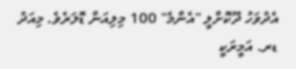އެދުވަހު ދޫކޮށްލީ "އެންމެ" 100 މިލިއަން ޑޮލަރެވެ. މިއަދު ޑރ. އަމީރަކީ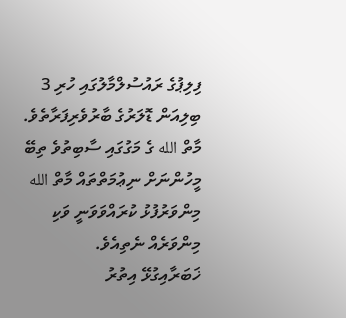ފިލިޕުގެ ރައުސުލްމާލުގައި ހުރި 3 ބިލިއަން ޑޮލަރުގެ ބާރުވެރިފަރާތެވެ.
މާތް الله ގެ މަގުގައި ސާބިތުވެ ތިބޭ މީހުންނަށް ނިޢުމަތްތައް މާތް الله މިންވަރުފުޅު ކުރައްވަވަނީ ވަކި މިންވަރެއް ނެތިއެވެ.
ޚަބަރާއިގުޅޭ އިތުރު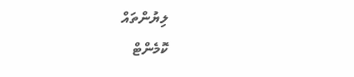ލިޔުންތައް
ކޮމެންޓް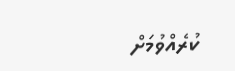ކުރެއްވުމަށް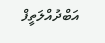އަބްދުއްލަތީފް